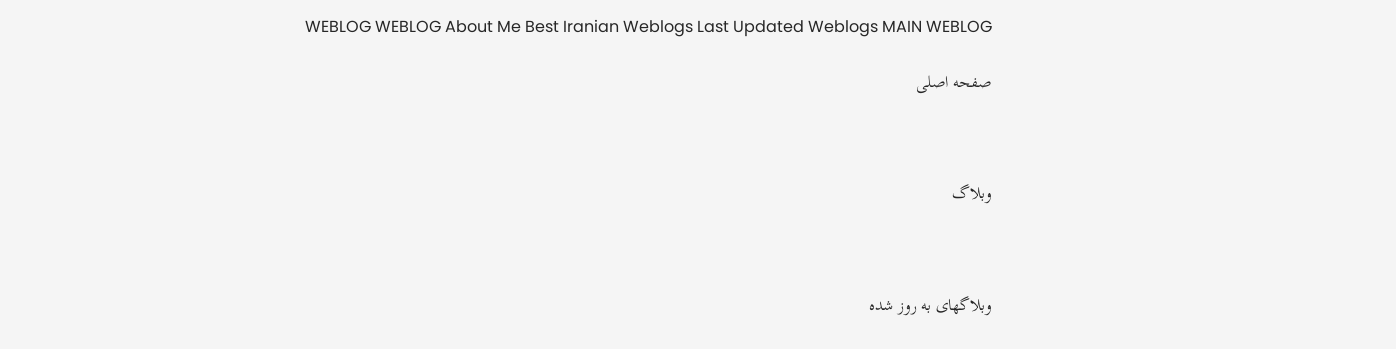WEBLOG WEBLOG About Me Best Iranian Weblogs Last Updated Weblogs MAIN WEBLOG

صفحه اصلی



وبلاگ



وبلاگهای به روز شده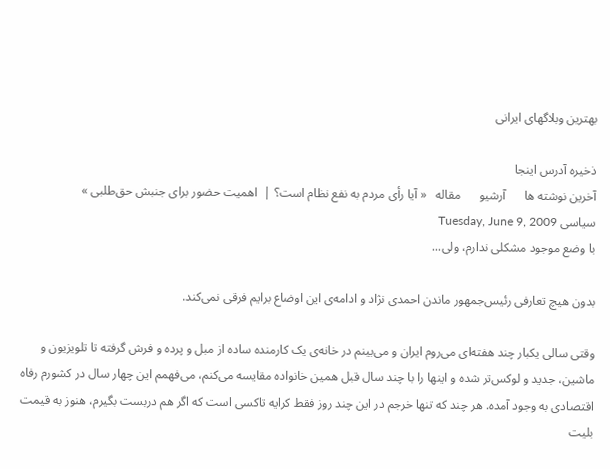بهترين وبلاگهای ايرانی

ذخيره آدرس اينجا
آخرين نوشته ها      آرشيو      مقاله   « آيا رأی مردم به نفع نظام است؟ |  اهميت حضور برای جنبش حق‌طلبی »
سياسی Tuesday, June 9, 2009
با وضع موجود مشکلی ندارم، ولی...

بدون هيچ تعارفی رئيس‌جمهور ماندن احمدی نژاد و ادامه‌ی این اوضاع برايم فرقی نمی‌کند.

وقتی سالی يکبار چند هفته‌ای می‌روم ايران و می‌بينم در خانه‌ی يک کارمنده ساده از مبل و پرده و فرش گرفته تا تلويزيون و ماشين، جديد و لوکس‌تر شده و اینها را با چند سال قبل همين خانواده مقايسه می‌کنم، می‌فهمم اين چهار سال در کشورم رفاه اقتصادی به وجود آمده. هر چند که تنها خرجم در اين چند روز فقط کرايه تاکسی است که اگر هم دربست بگيرم، هنوز به قيمت بليت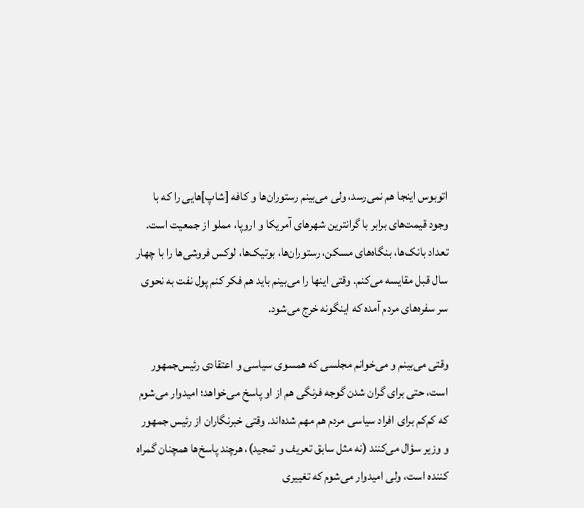اتوبوس اينجا هم نمی‌رسد، ولی می‌بينم رستوران‌ها و کافه [شاپ]هايی را که با وجود قيمت‌های برابر با گرانترين شهرهای آمريکا و اروپا، مملو از جمعيت است. تعداد بانک‌ها، بنگاه‌های مسکن، رستوران‌ها، بوتيک‌ها، لوکس فروشی‌ها را با چهار سال قبل مقايسه می‌کنم. وقتی اينها را می‌بينم بايد هم فکر کنم پول نفت به نحوی سر سفره‌های مردم آمده که اينگونه خرج می‌شود.

وقتی می‌بينم و می‌خوانم مجلسی که همسوی سياسی و اعتقادی رئيس‌جمهور است، حتی برای گران شدن گوجه فرنگی هم از او پاسخ می‌خواهد؛ اميدوار می‌شوم که کم‌کم برای افراد سياسی مردم هم مهم شده‌اند. وقتی خبرنگاران از رئيس جمهور و وزير سؤال می‌کنند (نه مثل سابق تعريف و تمجيد)، هرچند پاسخ‌ها همچنان گمراه کننده است، ولی اميدوار می‌شوم که تغييری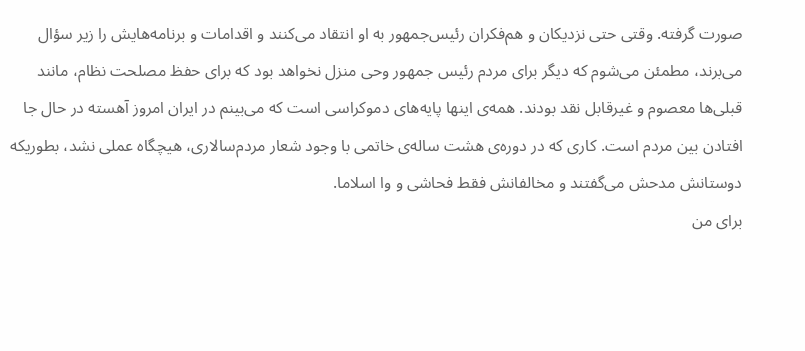صورت گرفته. وقتی حتی نزديکان و هم‌فکران رئيس‌جمهور به او انتقاد می‌کنند و اقدامات و برنامه‌هايش را زير سؤال می‌برند، مطمئن می‌شوم که ديگر برای مردم رئيس جمهور وحی منزل نخواهد بود که برای حفظ مصلحت نظام، مانند قبلی‌ها معصوم و غيرقابل نقد بودند. همه‌ی اينها پايه‌های دموکراسی است که می‌بينم در ايران امروز آهسته در حال جا افتادن بين مردم است. کاری که در دوره‌ی هشت ساله‌ی خاتمی با وجود شعار مردم‌سالاری، هيچگاه عملی نشد، بطوريکه دوستانش مدحش می‌گفتند و مخالفانش فقط فحاشی و وا اسلاما.
برای من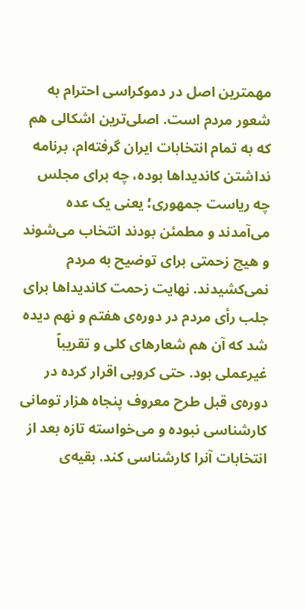مهمترين اصل در دموکراسی احترام به شعور مردم است. اصلی‌ترين اشکالی هم که به تمام انتخابات ايران گرفته‌ام، برنامه نداشتن کانديداها بوده، چه برای مجلس چه رياست جمهوری؛ يعنی يک عده می‌آمدند و مطمئن بودند انتخاب می‌شوند و هيچ زحمتی برای توضيح به مردم نمی‌کشیدند. نهايت زحمت کانديداها برای جلب رأی مردم در دوره‌ی هفتم و نهم ديده شد که آن هم شعارهای کلی و تقريباً غيرعملی بود. حتی کروبی اقرار کرده در دوره‌ی قبل طرح معروف پنجاه هزار تومانی کارشناسی نبوده و می‌خواسته تازه بعد از انتخابات آنرا کارشناسی کند. بقيه‌ی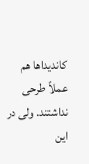کانديداها هم عملاً طرحی نداشتند. ولی در اين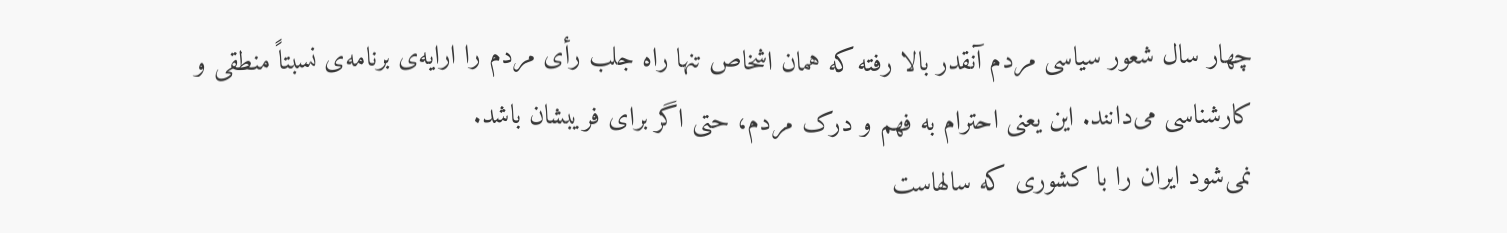چهار سال شعور سياسی مردم آنقدر بالا رفته که همان اشخاص تنها راه جلب رأی مردم را ارايه‌ی برنامه‌ی نسبتاً منطقی و کارشناسی می‌دانند. اين يعنی احترام به فهم و درک مردم، حتی اگر برای فريبشان باشد.
نمی‌شود ايران را با کشوری که سالهاست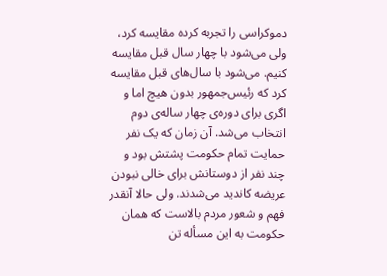دموکراسی را تجربه کرده مقايسه کرد، ولی می‌شود با چهار سال قبل مقايسه کنيم. می‌شود با سال‌های قبل مقايسه کرد که رئيس‌جمهور بدون هيچ اما و اگری برای دوره‌ی چهار ساله‌ی دوم انتخاب می‌شد. آن زمان که يک نفر حمايت تمام حکومت پشتش بود و چند نفر از دوستانش برای خالی نبودن عريضه کانديد می‌شدند. ولی حالا آنقدر فهم و شعور مردم بالاست که همان حکومت به اين مسأله تن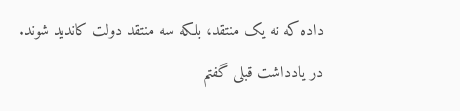داده که نه يک منتقد، بلکه سه منتقد دولت کانديد شوند.
در يادداشت قبلی گفتم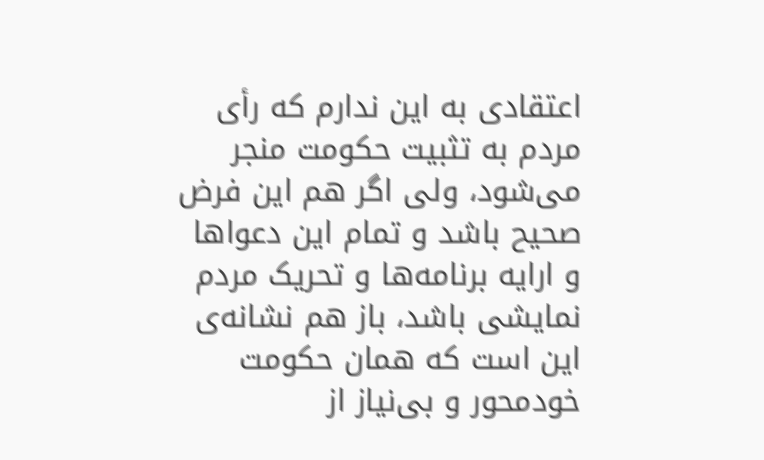اعتقادی به اين ندارم که رأی مردم به تثبيت حکومت منجر می‌شود، ولی اگر هم اين فرض صحيح باشد و تمام اين دعوا‌ها و ارايه برنامه‌ها و تحريک مردم نمايشی باشد، باز هم نشانه‌ی اين است که همان حکومت خودمحور و بی‌نياز از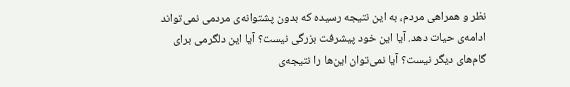نظر و همراهی مردم، به اين نتيجه رسيده که بدون پشتوانه‌ی مردمی نمی‌تواند ادامه‌ی حيات دهد. آيا اين خود پيشرفت بزرگی نيست؟ آيا اين دلگرمی برای گام‌های ديگر نيست؟ آيا نمی‌توان اين‌ها را نتيجه‌ی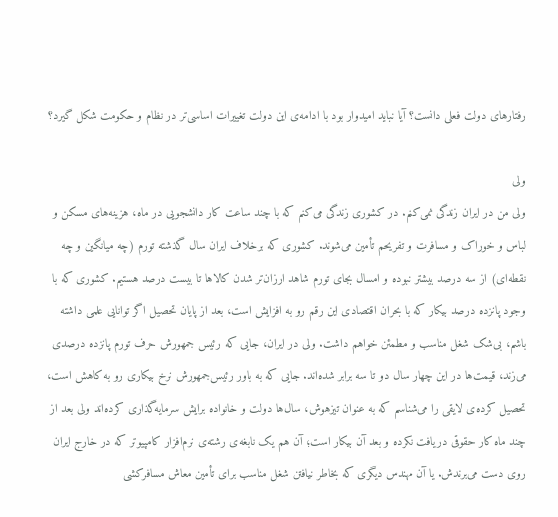رفتار‌های دولت فعلی دانست؟ آيا نبايد اميدوار بود با ادامه‌ی اين دولت تغييرات اساسی‌تر در نظام و حکومت شکل گيرد؟

ولی
ولی من در ايران زندگی نمی‌کنم. در کشوری زندگی می‌کنم که با چند ساعت کار دانشجويی در ماه، هزينه‌های مسکن و لباس و خوراک و مسافرت و تفريحم تأمين می‌شوند. کشوری که برخلاف ايران سال گذشته تورم (چه ميانگين و چه نقطه‌ای) از سه درصد بيشتر نبوده و امسال بجای تورم شاهد ارزان‌تر شدن کالاها تا بيست درصد هستيم. کشوری که با وجود پانزده درصد بيکار که با بحران اقتصادی این رقم رو به افزايش است، بعد از پايان تحصيل اگر توانايی علمی داشته باشم، بی‌شک شغل مناسب و مطمئن خواهم داشت. ولی در ايران، جايی که رئيس جمهورش حرف تورم پانزده درصدی می‌زند، قيمت‌ها در اين چهار سال دو تا سه برابر شده‌اند. جايی که به باور رئيس‌جمهورش نرخ بيکاری رو به کاهش است، تحصيل کرده‌ی لايقی را می‌شناسم که به عنوان تيزهوش، سال‌ها دولت و خانواده برايش سرمايه‌گذاری کرده‌اند ولی بعد از چند ماه کار حقوقی دريافت نکرده و بعد آن بيکار است؛ آن هم يک نابغه‌ی رشته‌ی نرم‌افزار کامپيوتر که در خارج ايران روی دست می‌برندش. يا آن مهندس ديگری که بخاطر نيافتن شغل مناسب برای تأمين معاش مسافرکشی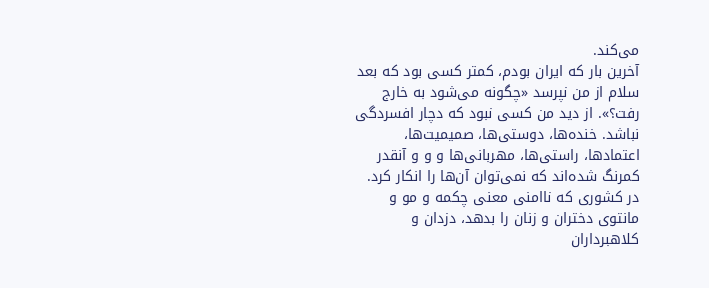می‌کند.
آخرين بار که ايران بودم، کمتر کسی بود که بعد سلام از من نپرسد «چگونه می‌شود به خارج رفت؟». از ديد من کسی نبود که دچار افسردگی نباشد. خنده‌ها، دوستی‌ها، صميميت‌ها، اعتماد‌ها، راستی‌ها، مهربانی‌ها و و و آنقدر کمرنگ شده‌اند که نمی‌توان آن‌ها را انکار کرد.
در کشوری که ناامنی معنی چکمه و مو و مانتوی دختران و زنان را بدهد، دزدان و کلاهبرداران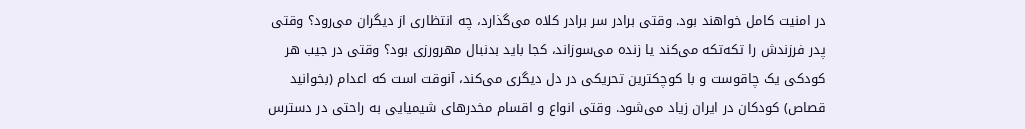در امنيت کامل خواهند بود. وقتی برادر سر برادر کلاه می‌گذارد، چه انتظاری از ديگران می‌رود؟ وقتی پدر فرزندش را تکه‌تکه می‌کند يا زنده می‌سوزاند، کجا بايد بدنبال مهرورزی بود؟ وقتی در جيب هر کودکی يک چاقوست و با کوچکترين تحريکی در دل ديگری می‌کند، آنوقت است که اعدام (بخوانيد قصاص) کودکان در ايران زياد می‌شود. وقتی انواع و اقسام مخدر‌های شيميايی به راحتی در دسترس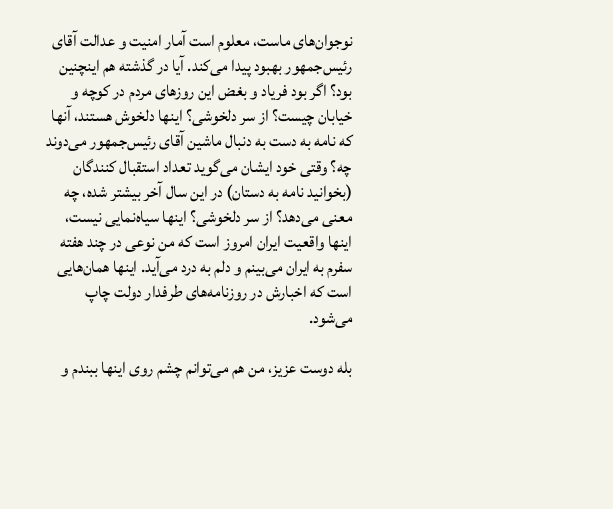نوجوان‌های ماست، معلوم است آمار امنيت و عدالت آقای رئيس‌جمهور بهبود پيدا می‌کند. آيا در گذشته هم اينچنين بود؟ اگر بود فرياد و بغض اين روزهای مردم در کوچه و خيابان چيست؟ از سر دلخوشی؟ اينها دلخوش هستند، آنها که نامه به دست به دنبال ماشين آقای رئيس‌جمهور می‌دوند چه؟ وقتی خود ايشان می‌گويد تعداد استقبال کنندگان (بخوانيد نامه به دستان) در اين سال آخر بيشتر شده، چه معنی می‌دهد؟ از سر دلخوشی؟ اينها سياه‌نمايی نيست، اينها واقعيت ايران امروز است که من نوعی در چند هفته سفرم به ايران می‌بينم و دلم به درد می‌آيد. اينها همان‌هايی است که اخبارش در روزنامه‌های طرفدار دولت چاپ می‌شود.

بله دوست عزيز، من هم می‌توانم چشم روی اينها ببندم و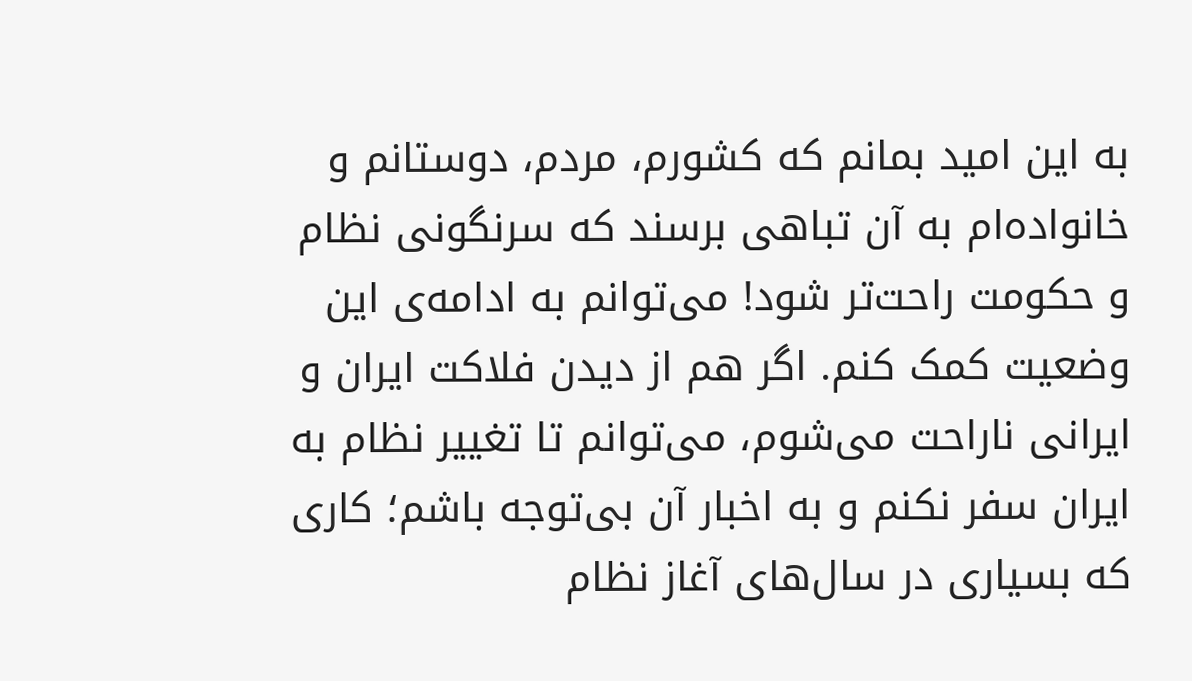به اين اميد بمانم که کشورم، مردم، دوستانم و خانواده‌ام به آن تباهی برسند که سرنگونی نظام و حکومت راحت‌تر شود! می‌توانم به ادامه‌ی اين وضعيت کمک کنم. اگر هم از ديدن فلاکت ايران و ایرانی ناراحت می‌شوم، می‌توانم تا تغيير نظام به ايران سفر نکنم و به اخبار آن بی‌توجه باشم؛ کاری که بسياری در سال‌های آغاز نظام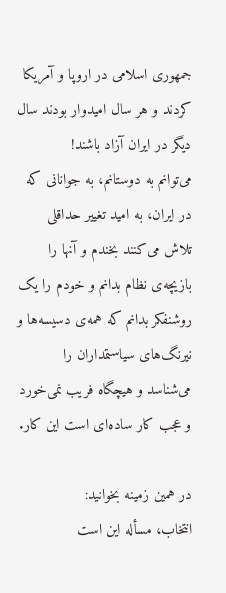جمهوری اسلامی در اروپا و آمريکا کردند و هر سال اميدوار بودند سال ديگر در ايران آزاد باشند!
می‌توانم به دوستانم، به جوانانی که در ايران، به اميد تغيير حداقلی تلاش می‌کنند بخندم و آنها را بازيچه‌ی نظام بدانم و خودم را يک روشنفکر بدانم که همه‌ی دسيسه‌ها و نيرنگ‌های سياستمداران را می‌شناسد و هيچگاه فريب نمی‌خورد و عجب کار ساده‌ای است اين کار.

در همين زمينه بخوانيد:
انتخاب، مسأله اين است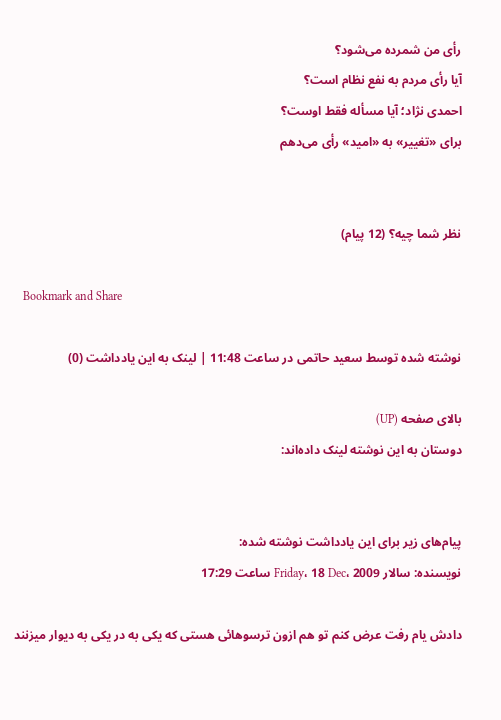رأی من شمرده می‌شود؟
آيا رأی مردم به نفع نظام است؟
احمدی نژاد؛ آيا مسأله فقط اوست؟
برای «تغيير» به «اميد» رأی می‌دهم


نظر شما چيه؟ (12 پيام)

   Bookmark and Share

نوشته شده توسط سعيد حاتمی در ساعت 11:48 | لينک به اين يادداشت (0)

بالای صفحه (UP)
دوستان به اين نوشته لينک داده‌اند:


پيام‌هاى زير براى اين يادداشت نوشته شده:
نويسنده: سالار Friday، 18 Dec، 2009 ساعت 17:29

دادش یام رفت عرض کنم تو هم ازون ترسوهائی هستی که یکی به در یکی به دیوار میزنند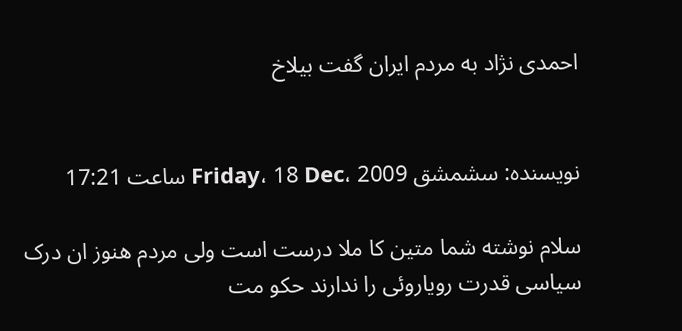احمدی نژاد به مردم ایران گفت بیلاخ


نويسنده: سشمشق Friday، 18 Dec، 2009 ساعت 17:21

سلام نوشته شما متین کا ملا درست است ولی مردم هنوز ان درک سیاسی قدرت رویاروئی را ندارند حکو مت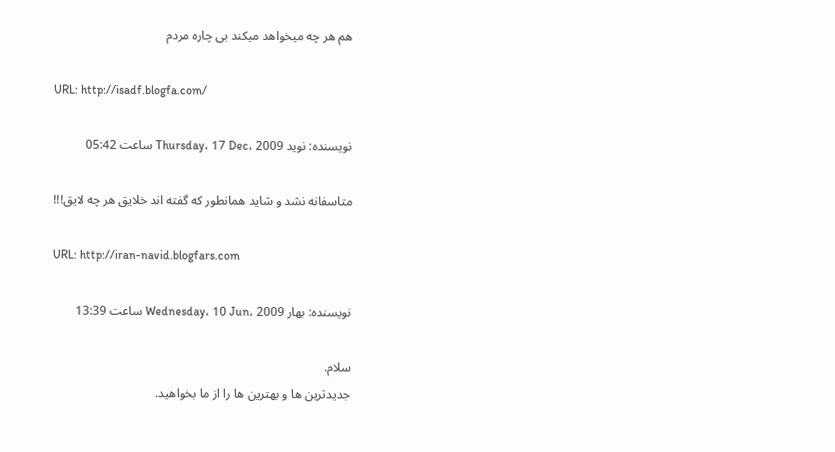هم هر چه میخواهد میکند بی چاره مردم

URL: http://isadf.blogfa.com/

نويسنده: نوید Thursday، 17 Dec، 2009 ساعت 05:42

متاسفانه نشد و شاید همانطور که گفته اند خلایق هر چه لایق!!!

URL: http://iran-navid.blogfars.com

نويسنده: بهار Wednesday، 10 Jun، 2009 ساعت 13:39

سلام.
جدیدترین ها و بهترین ها را از ما بخواهید.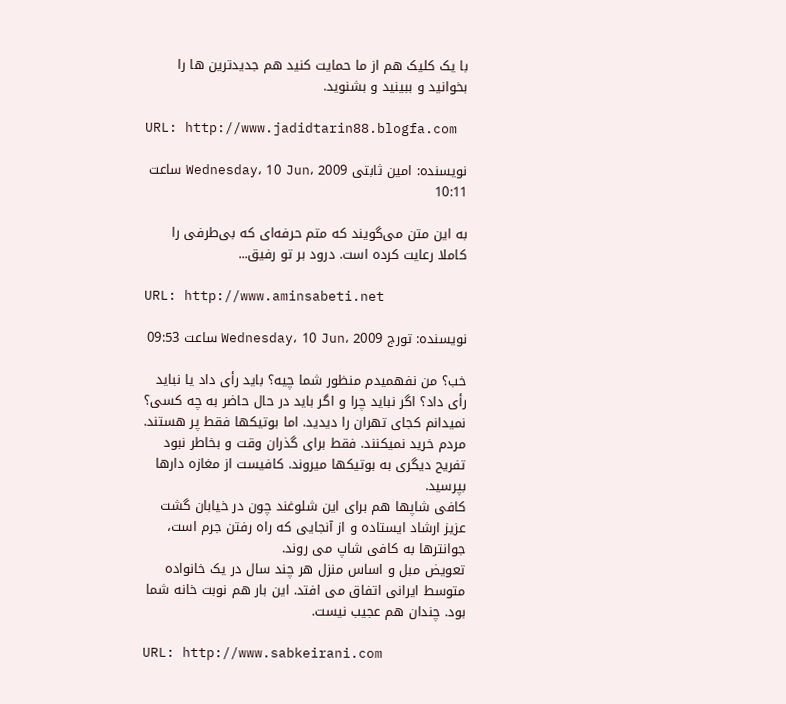با یک کلیک هم از ما حمایت کنید هم جدیدترین ها را بخوانید و ببینید و بشنوید.

URL: http://www.jadidtarin88.blogfa.com

نويسنده: امین ثابتی Wednesday، 10 Jun، 2009 ساعت 10:11

به این متن می‌گویند که متم حرفه‌ای که بی‌طرفی را کاملا رعایت کرده است. درود بر تو رفیق...

URL: http://www.aminsabeti.net

نويسنده: تورج Wednesday، 10 Jun، 2009 ساعت 09:53

خب؟ من نفهمیدم منظور شما چیه؟ باید رأی داد یا نباید رأی داد؟ اگر نباید چرا و اگر باید در حال حاضر به چه کسی؟
نمیدانم کجای تهران را دیدید. اما بوتیکها فقط پر هستند. مردم خرید نمیکنند. فقط برای گذران وقت و بخاطر نبود تفریح دیگری به بوتیکها میروند. کافیست از مغازه دارها بپرسید.
کافی شاپها هم برای این شلوغند چون در خیابان گشت عزیز ارشاد ایستاده و از آنجایی که راه رفتن جرم است، جوانترها به کافی شاپ می روند.
تعویض مبل و اساس منزل هر چند سال در یک خانواده متوسط ایرانی اتفاق می افتد. این بار هم نوبت خانه شما بود. چندان هم عجیب نیست.

URL: http://www.sabkeirani.com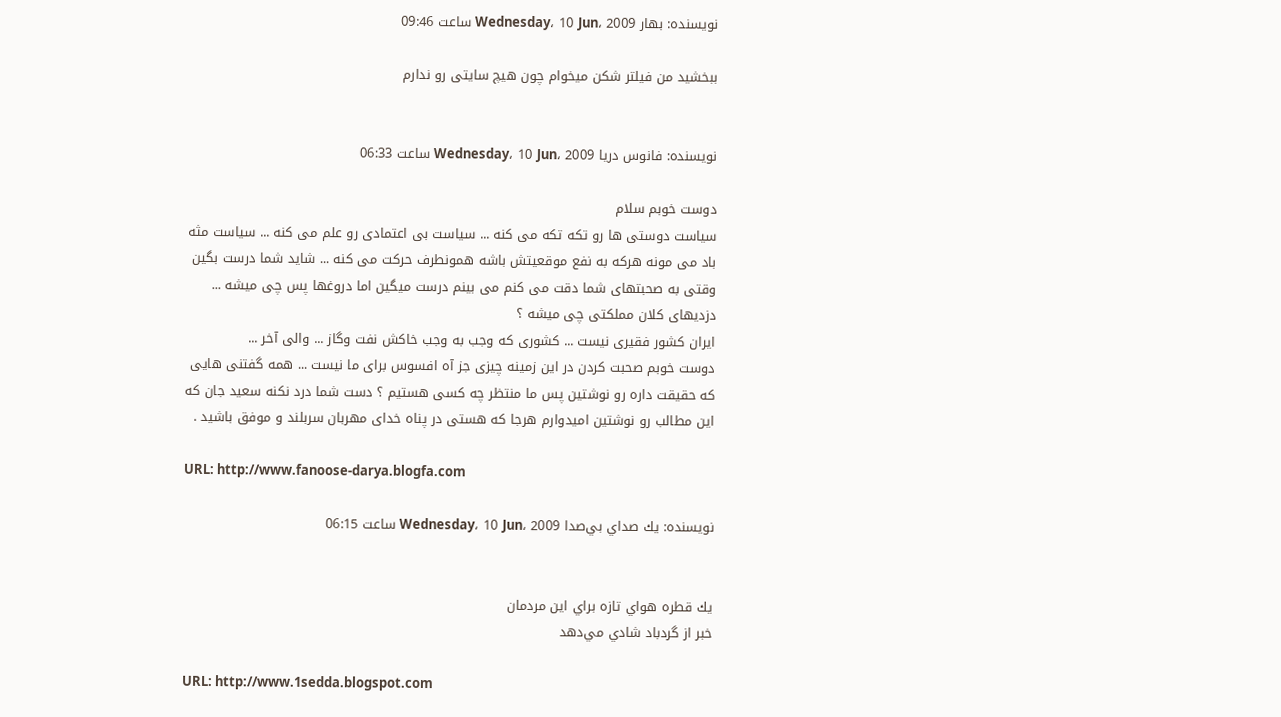نويسنده: بهار Wednesday، 10 Jun، 2009 ساعت 09:46

ببخشید من فیلتر شکن میخوام چون هیچ سایتی رو ندارم


نويسنده: فانوس دریا Wednesday، 10 Jun، 2009 ساعت 06:33

دوست خوبم سلام
سیاست دوستی ها رو تکه تکه می کنه ... سیاست بی اعتمادی رو علم می کنه ... سیاست مثه باد می مونه هرکه به نفع موقعیتش باشه همونطرف حرکت می کنه ... شاید شما درست بگین وقتی به صحبتهای شما دقت می کنم می بینم درست میگین اما دروغها پس چی میشه ... دزدیهای کلان مملکتی چی میشه ؟
ایران کشور فقیری نیست ... کشوری که وجب به وجب خاکش نفت وگاز ... والی آخر ...
دوست خوبم صحبت کردن در این زمینه چیزی جز آه افسوس برای ما نیست ... همه گفتنی هایی که حقیقت داره رو نوشتین پس ما منتظر چه کسی هستیم ؟ دست شما درد نکنه سعید جان که این مطالب رو نوشتین امیدوارم هرجا که هستی در پناه خدای مهربان سربلند و موفق باشید .

URL: http://www.fanoose-darya.blogfa.com

نويسنده: يك صداي بي‌صدا Wednesday، 10 Jun، 2009 ساعت 06:15


يك قطره هواي تازه براي اين مردمان
خبر از گردباد شادي مي‌دهد

URL: http://www.1sedda.blogspot.com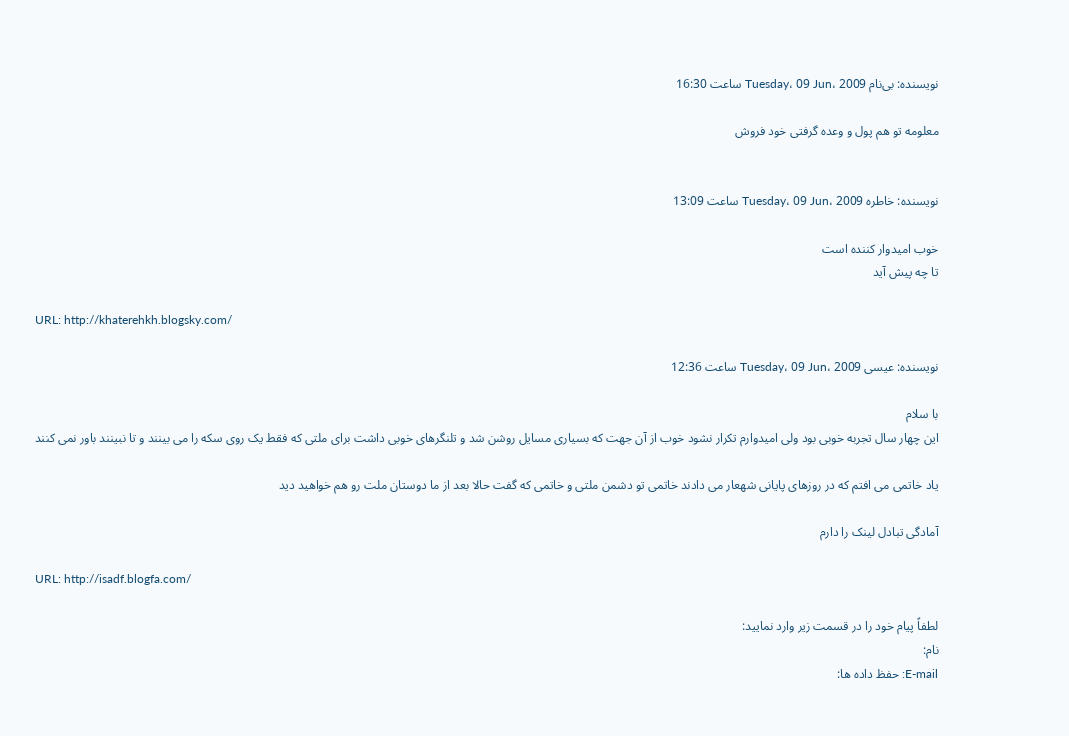نويسنده: بی‌نام Tuesday، 09 Jun، 2009 ساعت 16:30

معلومه تو هم پول و وعده گرفتی خود فروش


نويسنده: خاطره Tuesday، 09 Jun، 2009 ساعت 13:09

خوب امیدوار کننده است
تا چه پیش آید

URL: http://khaterehkh.blogsky.com/

نويسنده: عیسی Tuesday، 09 Jun، 2009 ساعت 12:36

با سلام
این چهار سال تجربه خوبی بود ولی امیدوارم تکرار نشود خوب از آن جهت که بسیاری مسایل روشن شد و تلنگرهای خوبی داشت برای ملتی که فقط یک روی سکه را می بینند و تا نبینند باور نمی کنند

یاد خاتمی می افتم که در روزهای پایانی شهعار می دادند خاتمی تو دشمن ملتی و خاتمی که گفت حالا بعد از ما دوستان ملت رو هم خواهید دید

آمادگی تبادل لینک را دارم

URL: http://isadf.blogfa.com/

لطفاً پيام خود را در قسمت زير وارد نماييد:
نام:
E-mail: حفظ داده ها: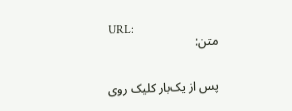URL:
متن:


پس از يک‌بار کليک روی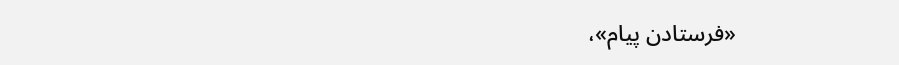«فرستادن پيام»،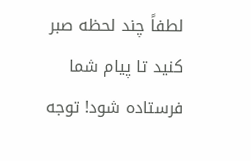لطفاً چند لحظه صبر کنيد تا پيام شما فرستاده شود! توجه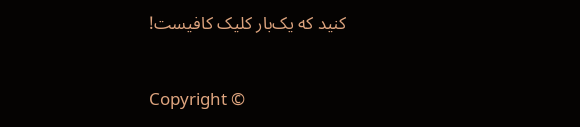کنيد که يک‌بار کليک کافيست!



Copyright ©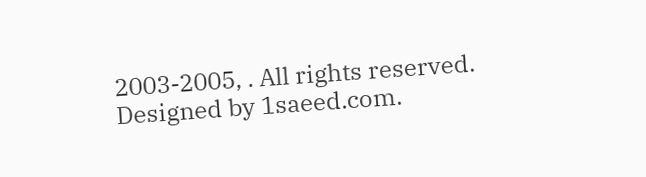2003-2005, . All rights reserved.
Designed by 1saeed.com.